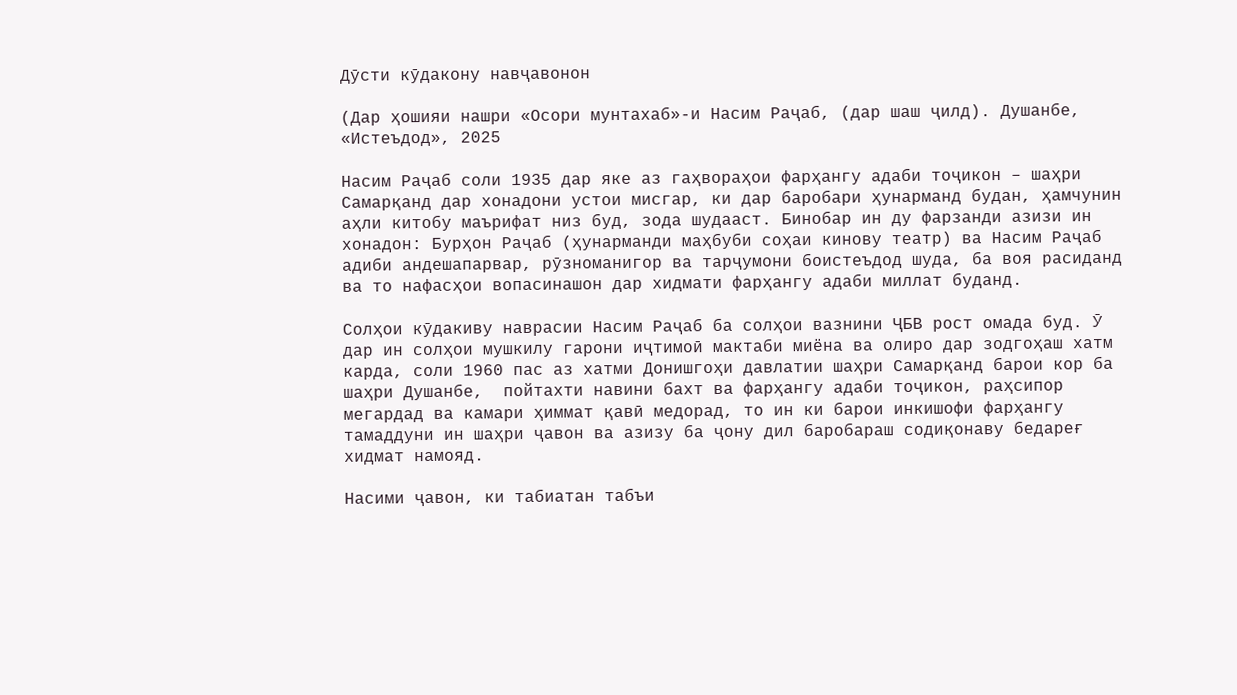Дӯсти кӯдакону навҷавонон

(Дар ҳошияи нашри «Осори мунтахаб»-и Насим Раҷаб, (дар шаш ҷилд). Душанбе, «Истеъдод», 2025

Насим Раҷаб соли 1935 дар яке аз гаҳвораҳои фарҳангу адаби тоҷикон – шаҳри Самарқанд дар хонадони устои мисгар, ки дар баробари ҳунарманд будан, ҳамчунин аҳли китобу маърифат низ буд, зода шудааст. Бинобар ин ду фарзанди азизи ин хонадон: Бурҳон Раҷаб (ҳунарманди маҳбуби соҳаи кинову театр) ва Насим Раҷаб адиби андешапарвар, рӯзноманигор ва тарҷумони боистеъдод шуда, ба воя расиданд ва то нафасҳои вопасинашон дар хидмати фарҳангу адаби миллат буданд.

Солҳои кӯдакиву наврасии Насим Раҷаб ба солҳои вазнини ҶБВ рост омада буд. Ӯ дар ин солҳои мушкилу гарони иҷтимоӣ мактаби миёна ва олиро дар зодгоҳаш хатм карда, соли 1960 пас аз хатми Донишгоҳи давлатии шаҳри Самарқанд барои кор ба шаҳри Душанбе,  пойтахти навини бахт ва фарҳангу адаби тоҷикон, раҳсипор мегардад ва камари ҳиммат қавӣ медорад, то ин ки барои инкишофи фарҳангу тамаддуни ин шаҳри ҷавон ва азизу ба ҷону дил баробараш содиқонаву бедареғ хидмат намояд.

Насими ҷавон, ки табиатан табъи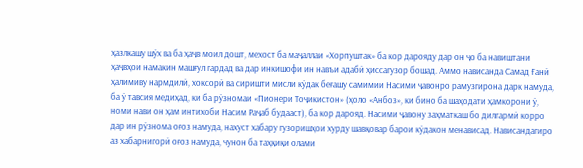ҳазлкашу шӯх ва ба ҳаҷв моил дошт, мехост ба маҷаллаи «Хорпуштак» ба кор дарояду дар он ҷо ба навиштани ҳаҷвҳои намакин машғул гардад ва дар инкишофи ин навъи адабӣ ҳиссагузор бошад. Аммо нависанда Самад Ғанӣ ҳалимиву нармдилӣ, хоксорӣ ва сиришти мисли кӯдак беғашу самимии Насими ҷавонро рамузгирона дарк намуда, ба ӯ тавсия медиҳад, ки ба рӯзномаи «Пионери Тоҷикистон» (ҳоло «Анбоз», ки бино ба шаҳодати ҳамкорони ӯ, номи нави он ҳам интихоби Насим Раҷаб будааст), ба кор дарояд. Насими ҷавону заҳматкаш бо дилгармӣ корро дар ин рӯзнома оғоз намуда, нахуст хабару гузоришҳои хурду шавқовар барои кӯдакон менависад. Нависандагиро аз хабарнигорӣ оғоз намуда, чунон ба таҳқиқи олами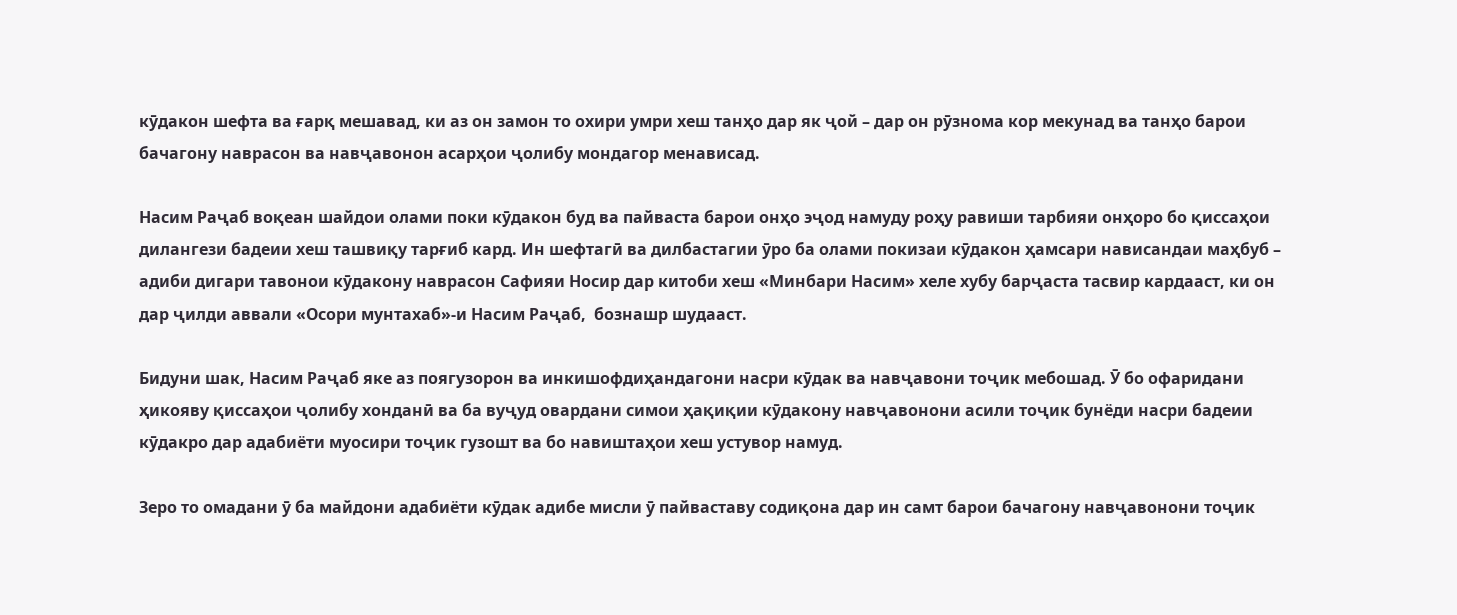кӯдакон шефта ва ғарқ мешавад, ки аз он замон то охири умри хеш танҳо дар як ҷой – дар он рӯзнома кор мекунад ва танҳо барои бачагону наврасон ва навҷавонон асарҳои ҷолибу мондагор менависад.

Насим Раҷаб воқеан шайдои олами поки кӯдакон буд ва пайваста барои онҳо эҷод намуду роҳу равиши тарбияи онҳоро бо қиссаҳои дилангези бадеии хеш ташвиқу тарғиб кард. Ин шефтагӣ ва дилбастагии ӯро ба олами покизаи кӯдакон ҳамсари нависандаи маҳбуб – адиби дигари тавонои кӯдакону наврасон Сафияи Носир дар китоби хеш «Минбари Насим» хеле хубу барҷаста тасвир кардааст, ки он дар ҷилди аввали «Осори мунтахаб»-и Насим Раҷаб,  бознашр шудааст.

Бидуни шак, Насим Раҷаб яке аз поягузорон ва инкишофдиҳандагони насри кӯдак ва навҷавони тоҷик мебошад. Ӯ бо офаридани ҳикояву қиссаҳои ҷолибу хонданӣ ва ба вуҷуд овардани симои ҳақиқии кӯдакону навҷавонони асили тоҷик бунёди насри бадеии кӯдакро дар адабиёти муосири тоҷик гузошт ва бо навиштаҳои хеш устувор намуд.

Зеро то омадани ӯ ба майдони адабиёти кӯдак адибе мисли ӯ пайваставу содиқона дар ин самт барои бачагону навҷавонони тоҷик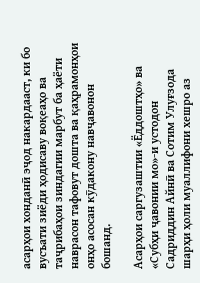асарҳои хонданӣ эҷод накардааст, ки бо вусъати зиёди ҳодисаву воқеаҳо ва таҷрибаҳои зиндагии марбут ба ҳаёти наврасон тафовут дошта ва қаҳрамонҳои онҳо асосан кӯдакону навҷавонон бошанд.

Асарҳои саргузаштии «Ёддоштҳо» ва «Субҳи ҷавонии мо»-и устодон Садриддин Айнӣ ва Сотим Улуғзода шарҳи ҳоли муаллифони хешро аз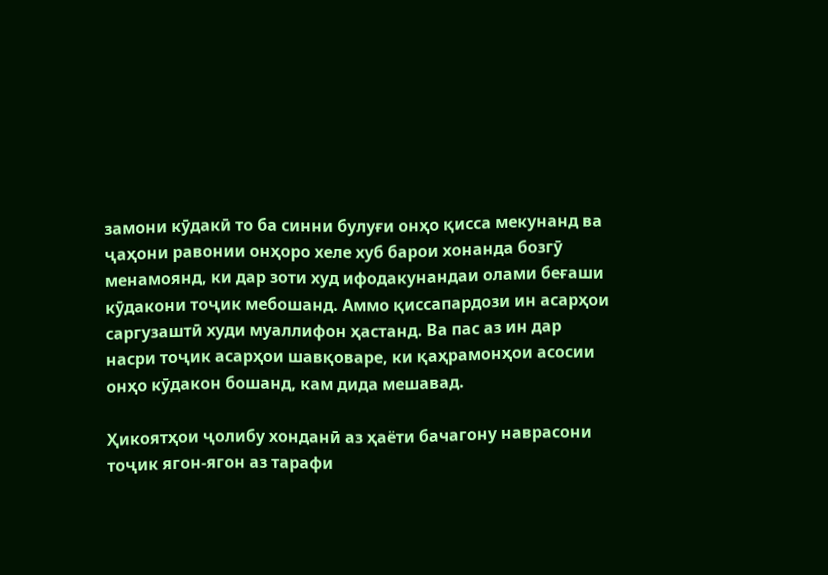замони кӯдакӣ то ба синни булуғи онҳо қисса мекунанд ва ҷаҳони равонии онҳоро хеле хуб барои хонанда бозгӯ менамоянд, ки дар зоти худ ифодакунандаи олами беғаши кӯдакони тоҷик мебошанд. Аммо қиссапардози ин асарҳои саргузаштӣ худи муаллифон ҳастанд. Ва пас аз ин дар насри тоҷик асарҳои шавқоваре, ки қаҳрамонҳои асосии онҳо кӯдакон бошанд, кам дида мешавад.

Ҳикоятҳои ҷолибу хонданӣ аз ҳаёти бачагону наврасони тоҷик ягон-ягон аз тарафи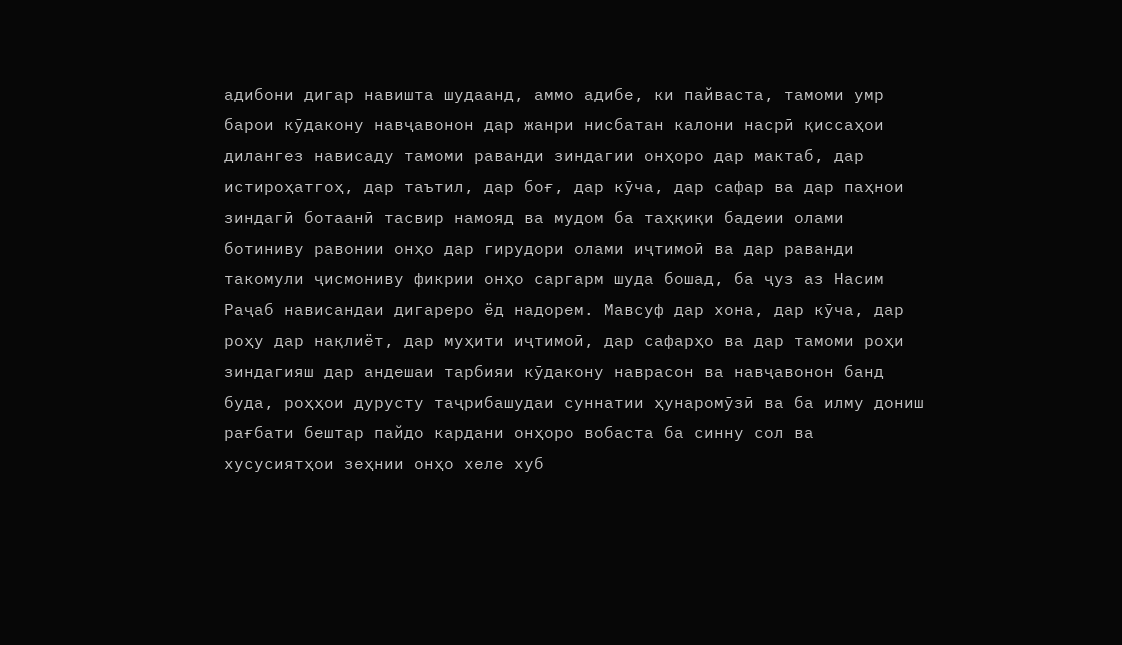адибони дигар навишта шудаанд, аммо адибе, ки пайваста, тамоми умр барои кӯдакону навҷавонон дар жанри нисбатан калони насрӣ қиссаҳои дилангез нависаду тамоми раванди зиндагии онҳоро дар мактаб, дар истироҳатгоҳ, дар таътил, дар боғ, дар кӯча, дар сафар ва дар паҳнои зиндагӣ ботаанӣ тасвир намояд ва мудом ба таҳқиқи бадеии олами ботиниву равонии онҳо дар гирудори олами иҷтимоӣ ва дар раванди такомули ҷисмониву фикрии онҳо саргарм шуда бошад, ба ҷуз аз Насим Раҷаб нависандаи дигареро ёд надорем. Мавсуф дар хона, дар кӯча, дар роҳу дар нақлиёт, дар муҳити иҷтимоӣ, дар сафарҳо ва дар тамоми роҳи зиндагияш дар андешаи тарбияи кӯдакону наврасон ва навҷавонон банд буда, роҳҳои дурусту таҷрибашудаи суннатии ҳунаромӯзӣ ва ба илму дониш рағбати бештар пайдо кардани онҳоро вобаста ба синну сол ва хусусиятҳои зеҳнии онҳо хеле хуб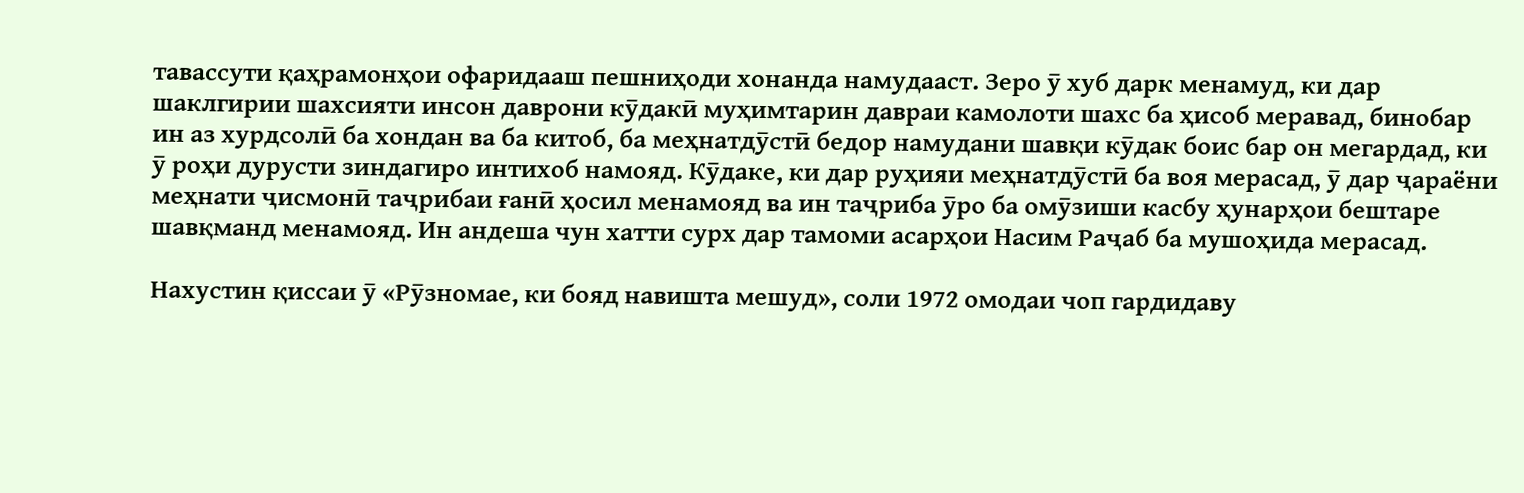тавассути қаҳрамонҳои офаридааш пешниҳоди хонанда намудааст. Зеро ӯ хуб дарк менамуд, ки дар шаклгирии шахсияти инсон даврони кӯдакӣ муҳимтарин давраи камолоти шахс ба ҳисоб меравад, бинобар ин аз хурдсолӣ ба хондан ва ба китоб, ба меҳнатдӯстӣ бедор намудани шавқи кӯдак боис бар он мегардад, ки ӯ роҳи дурусти зиндагиро интихоб намояд. Кӯдаке, ки дар руҳияи меҳнатдӯстӣ ба воя мерасад, ӯ дар ҷараёни меҳнати ҷисмонӣ таҷрибаи ғанӣ ҳосил менамояд ва ин таҷриба ӯро ба омӯзиши касбу ҳунарҳои бештаре шавқманд менамояд. Ин андеша чун хатти сурх дар тамоми асарҳои Насим Раҷаб ба мушоҳида мерасад.

Нахустин қиссаи ӯ «Рӯзномае, ки бояд навишта мешуд», соли 1972 омодаи чоп гардидаву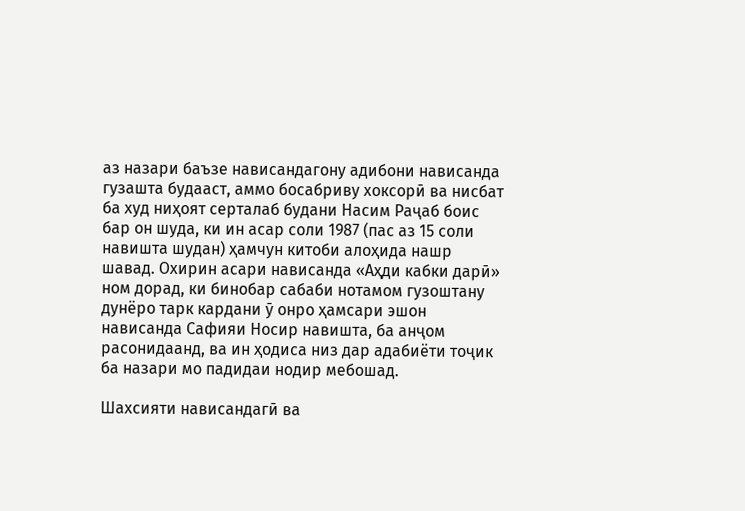аз назари баъзе нависандагону адибони нависанда гузашта будааст, аммо босабриву хоксорӣ ва нисбат ба худ ниҳоят серталаб будани Насим Раҷаб боис бар он шуда, ки ин асар соли 1987 (пас аз 15 соли навишта шудан) ҳамчун китоби алоҳида нашр шавад. Охирин асари нависанда «Аҳди кабки дарӣ» ном дорад, ки бинобар сабаби нотамом гузоштану дунёро тарк кардани ӯ онро ҳамсари эшон нависанда Сафияи Носир навишта, ба анҷом расонидаанд, ва ин ҳодиса низ дар адабиёти тоҷик ба назари мо падидаи нодир мебошад.

Шахсияти нависандагӣ ва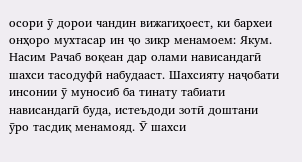осори ӯ дорои чандин вижагиҳоест, ки бархеи онҳоро мухтасар ин ҷо зикр менамоем: Якум. Насим Рачаб воқеан дар олами нависандагӣ шахси тасодуфӣ набудааст. Шахсияту наҷобати инсонии ӯ муносиб ба тинату табиати нависандагӣ буда, истеъдоди зотӣ доштани ӯро тасдиқ менамояд. Ӯ шахси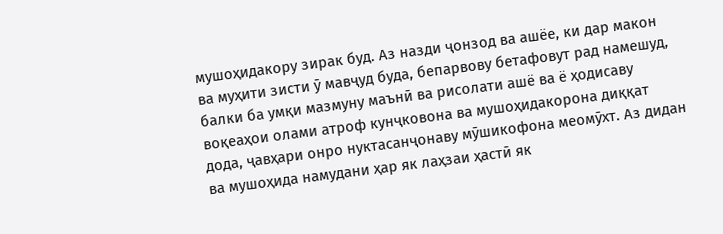мушоҳидакору зирак буд. Аз назди ҷонзод ва ашёе, ки дар макон ва муҳити зисти ӯ мавҷуд буда, бепарвову бетафовут рад намешуд, балки ба умқи мазмуну маънӣ ва рисолати ашё ва ё ҳодисаву воқеаҳои олами атроф кунҷковона ва мушоҳидакорона диққат дода, ҷавҳари онро нуктасанҷонаву мӯшикофона меомӯхт. Аз дидан ва мушоҳида намудани ҳар як лаҳзаи ҳастӣ як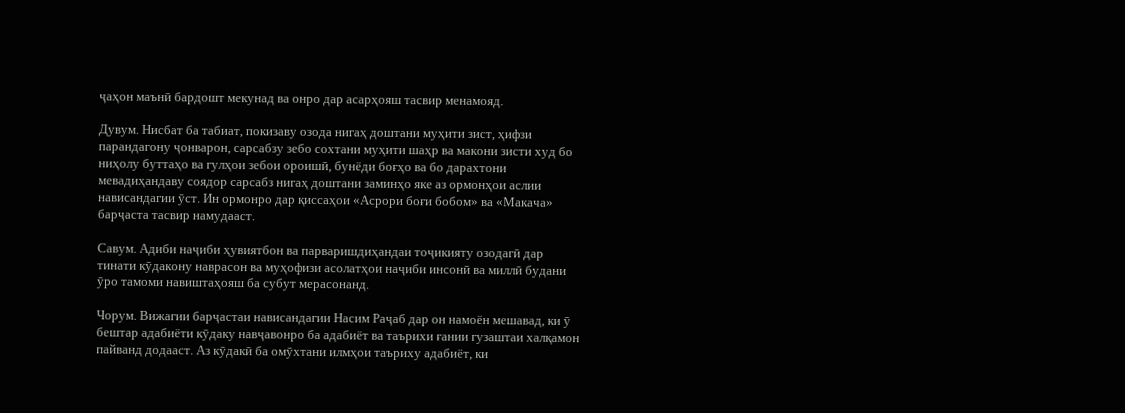ҷаҳон маънӣ бардошт мекунад ва онро дар асарҳояш тасвир менамояд.

Дувум. Нисбат ба табиат, покизаву озода нигаҳ доштани муҳити зист, ҳифзи парандагону ҷонварон, сарсабзу зебо сохтани муҳити шаҳр ва макони зисти худ бо ниҳолу буттаҳо ва гулҳои зебои ороишӣ, бунёди боғҳо ва бо дарахтони мевадиҳандаву соядор сарсабз нигаҳ доштани заминҳо яке аз ормонҳои аслии нависандагии ӯст. Ин ормонро дар қиссаҳои «Асрори боғи бобом» ва «Макача» барҷаста тасвир намудааст.

Савум. Адиби наҷиби ҳувиятбон ва парваришдиҳандаи тоҷикияту озодагӣ дар тинати кӯдакону наврасон ва муҳофизи асолатҳои наҷиби инсонӣ ва миллӣ будани ӯро тамоми навиштаҳояш ба субут мерасонанд.

Чорум. Вижагии барҷастаи нависандагии Насим Раҷаб дар он намоён мешавад, ки ӯ бештар адабиёти кӯдаку навҷавонро ба адабиёт ва таърихи ғании гузаштаи халқамон  пайванд додааст. Аз кӯдакӣ ба омӯхтани илмҳои таъриху адабиёт, ки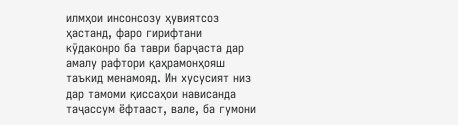илмҳои инсонсозу ҳувиятсоз ҳастанд, фаро гирифтани кӯдаконро ба таври барҷаста дар амалу рафтори қаҳрамонҳояш таъкид менамояд. Ин хусусият низ дар тамоми қиссаҳои нависанда таҷассум ёфтааст, вале, ба гумони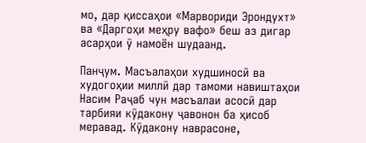мо, дар қиссаҳои «Марвориди Эрондухт» ва «Даргоҳи меҳру вафо» беш аз дигар асарҳои ӯ намоён шудаанд.

Панҷум. Масъалаҳои худшиносӣ ва худогоҳии миллӣ дар тамоми навиштаҳои Насим Раҷаб чун масъалаи асосӣ дар тарбияи кӯдакону ҷавонон ба ҳисоб меравад. Кӯдакону наврасоне,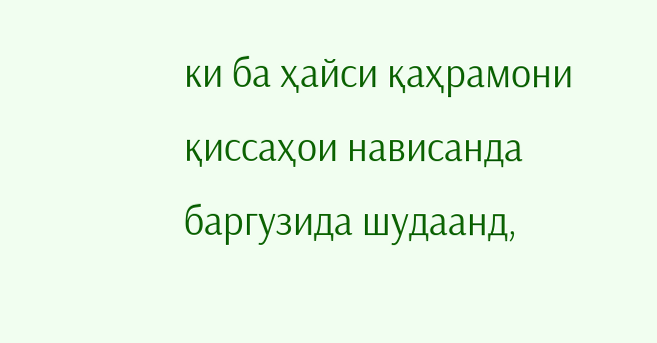ки ба ҳайси қаҳрамони қиссаҳои нависанда баргузида шудаанд,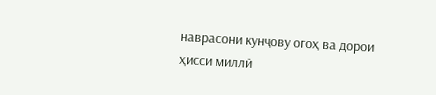наврасони кунҷову огоҳ ва дорои ҳисси миллӣ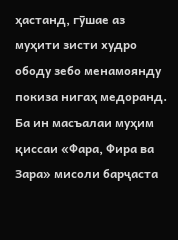ҳастанд, гӯшае аз муҳити зисти худро ободу зебо менамоянду покиза нигаҳ медоранд. Ба ин масъалаи муҳим қиссаи «Фара, Фира ва Зара» мисоли барҷаста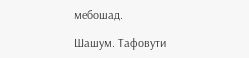мебошад.

Шашум. Тафовути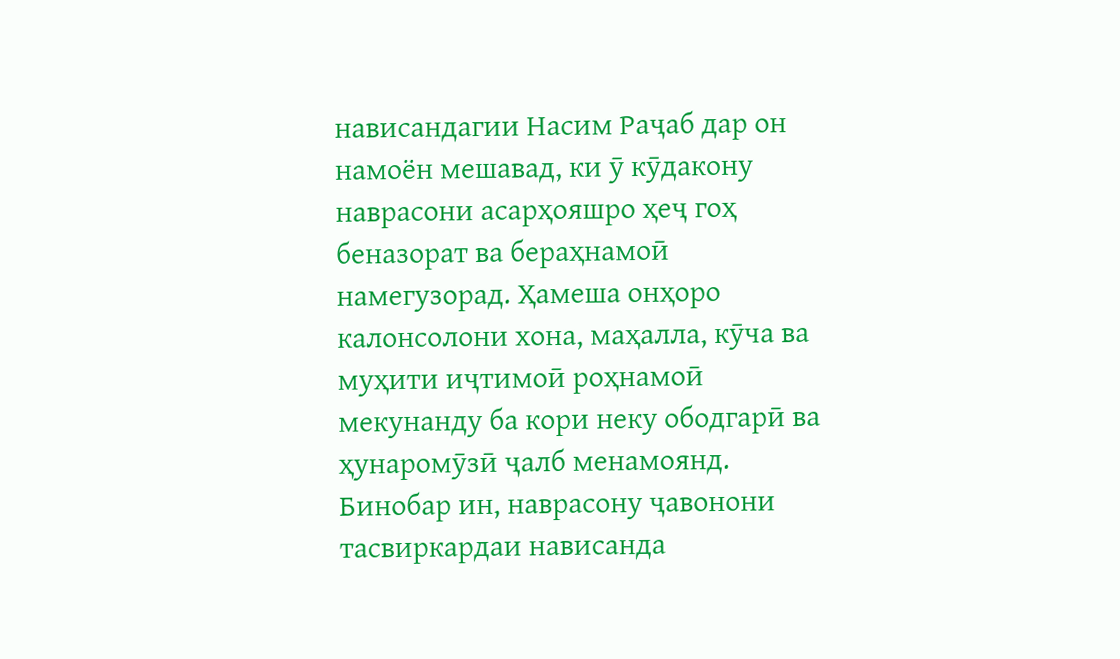нависандагии Насим Раҷаб дар он намоён мешавад, ки ӯ кӯдакону наврасони асарҳояшро ҳеҷ гоҳ беназорат ва бераҳнамоӣ намегузорад. Ҳамеша онҳоро калонсолони хона, маҳалла, кӯча ва муҳити иҷтимоӣ роҳнамоӣ мекунанду ба кори неку ободгарӣ ва ҳунаромӯзӣ ҷалб менамоянд. Бинобар ин, наврасону ҷавонони тасвиркардаи нависанда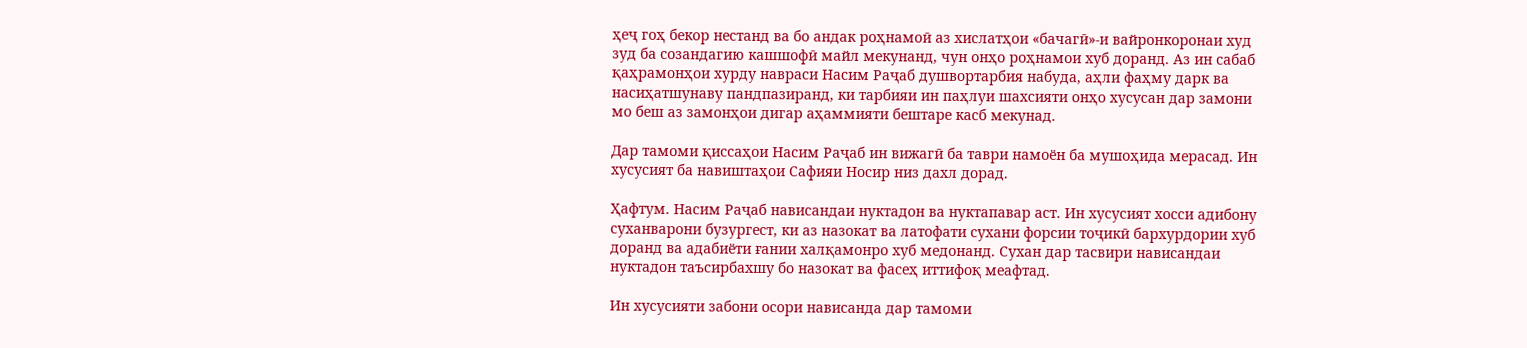ҳеҷ гоҳ бекор нестанд ва бо андак роҳнамоӣ аз хислатҳои «бачагӣ»-и вайронкоронаи худ зуд ба созандагию кашшофӣ майл мекунанд, чун онҳо роҳнамои хуб доранд. Аз ин сабаб қаҳрамонҳои хурду навраси Насим Раҷаб душвортарбия набуда, аҳли фаҳму дарк ва насиҳатшунаву пандпазиранд, ки тарбияи ин паҳлуи шахсияти онҳо хусусан дар замони мо беш аз замонҳои дигар аҳаммияти бештаре касб мекунад.

Дар тамоми қиссаҳои Насим Раҷаб ин вижагӣ ба таври намоён ба мушоҳида мерасад. Ин хусусият ба навиштаҳои Сафияи Носир низ дахл дорад.

Ҳафтум. Насим Раҷаб нависандаи нуктадон ва нуктапавар аст. Ин хусусият хосси адибону суханварони бузургест, ки аз назокат ва латофати сухани форсии тоҷикӣ бархурдории хуб доранд ва адабиёти ғании халқамонро хуб медонанд. Сухан дар тасвири нависандаи нуктадон таъсирбахшу бо назокат ва фасеҳ иттифоқ меафтад.

Ин хусусияти забони осори нависанда дар тамоми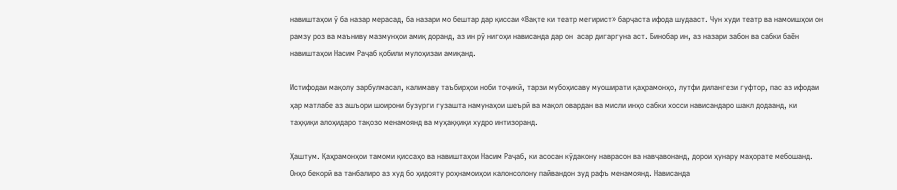навиштаҳои ӯ ба назар мерасад, ба назари мо бештар дар қиссаи «Вақте ки театр мегирист» барҷаста ифода шудааст. Чун худи театр ва намоишҳои он рамзу роз ва маъниву мазмунҳои амиқ доранд, аз ин рӯ нигоҳи нависанда дар он  асар дигаргуна аст. Бинобар ин, аз назари забон ва сабки баён навиштаҳои Насим Раҷаб қобили мулоҳизаи амиқанд.

Истифодаи мақолу зарбулмасал, калимаву таъбирҳои ноби тоҷикӣ, тарзи мубоҳисаву муоширати қаҳрамонҳо, лутфи дилангези гуфтор, пас аз ифодаи ҳар матлабе аз ашъори шоирони бузурги гузашта намунаҳои шеърӣ ва мақол овардан ва мисли инҳо сабки хосси нависандаро шакл додаанд, ки таҳқиқи алоҳидаро тақозо менамоянд ва муҳаққиқи худро интизоранд.

Ҳаштум. Қаҳрамонҳои тамоми қиссаҳо ва навиштаҳои Насим Раҷаб, ки асосан кӯдакону наврасон ва навҷавонанд, дорои ҳунару маҳорате мебошанд. Онҳо бекорӣ ва танбалиро аз худ бо ҳидояту роҳнамоиҳои калонсолону пайвандон зуд рафъ менамоянд. Нависанда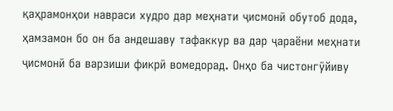қаҳрамонҳои навраси худро дар меҳнати ҷисмонӣ обутоб дода, ҳамзамон бо он ба андешаву тафаккур ва дар ҷараёни меҳнати ҷисмонӣ ба варзиши фикрӣ вомедорад. Онҳо ба чистонгӯйиву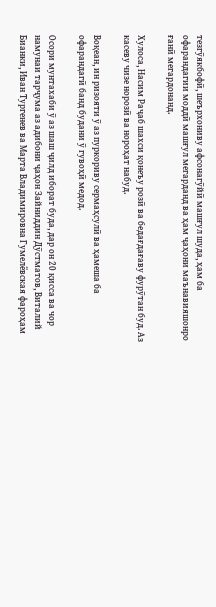тезгӯякбофӣ, шеърхониву афсонагӯйӣ машғул шуда, ҳам ба офарандагии моддӣ машғул мегарданд ва ҳам ҷаҳони маънавияшонро ғанӣ мегардонанд.

Хулоса, Насим Раҷаб шахси қонеъу розӣ ва бедағдағаву фурӯтан буд. Аз касеву чизе норозӣ ва нороҳат набуд.

Воқеан, ин ризояти ӯ аз пуркориву сермаҳсулӣ ва ҳамеша ба офарандагӣ банд будани ӯ гувоҳӣ медод.

Осори мунтахаби ӯ аз шаш ҷилд иборат буда, дар он 20 қисса ва чор намунаи тарҷума аз адибони ҷаҳон Зайниддин Дӯстматов, Виталий Бианки, Иван Тургенев ва Марта Владимировна Гумелёвская фароҳам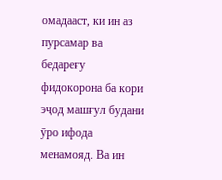омадааст, ки ин аз пурсамар ва бедареғу фидокорона ба кори эҷод машғул будани ӯро ифода менамояд. Ва ин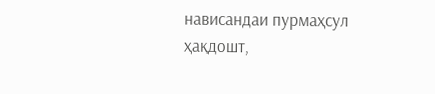нависандаи пурмаҳсул ҳақдошт,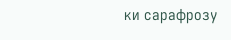ки сарафрозу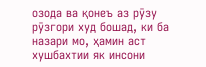озода ва қонеъ аз рӯзу рӯзгори худ бошад, ки ба назари мо, ҳамин аст хушбахтии як инсони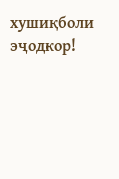хушиқболи эҷодкор!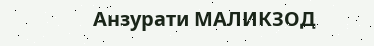Анзурати МАЛИКЗОД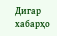Дигар хабарҳо